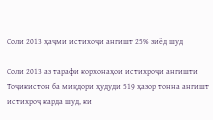Соли 2013 ҳаҷми истихоҷи ангишт 25% зиёд шуд

Соли 2013 аз тарафи корхонаҳои истихроҷи ангишти Тоҷикистон ба миқдори ҳудуди 519 ҳазор тонна ангишт истихроҷ карда шуд, ки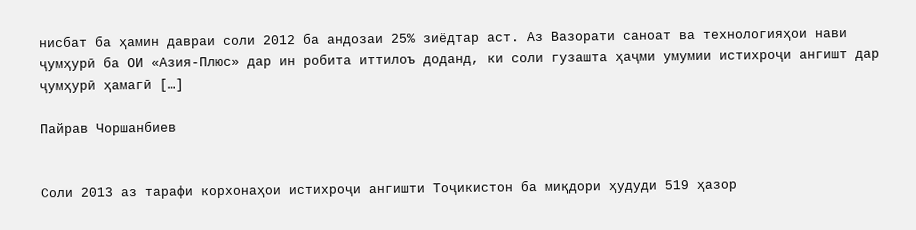нисбат ба ҳамин давраи соли 2012 ба андозаи 25% зиёдтар аст. Аз Вазорати саноат ва технологияҳои нави ҷумҳурӣ ба ОИ «Азия-Плюс» дар ин робита иттилоъ доданд, ки соли гузашта ҳаҷми умумии истихроҷи ангишт дар ҷумҳурӣ ҳамагӣ […]

Пайрав Чоршанбиев


Соли 2013 аз тарафи корхонаҳои истихроҷи ангишти Тоҷикистон ба миқдори ҳудуди 519 ҳазор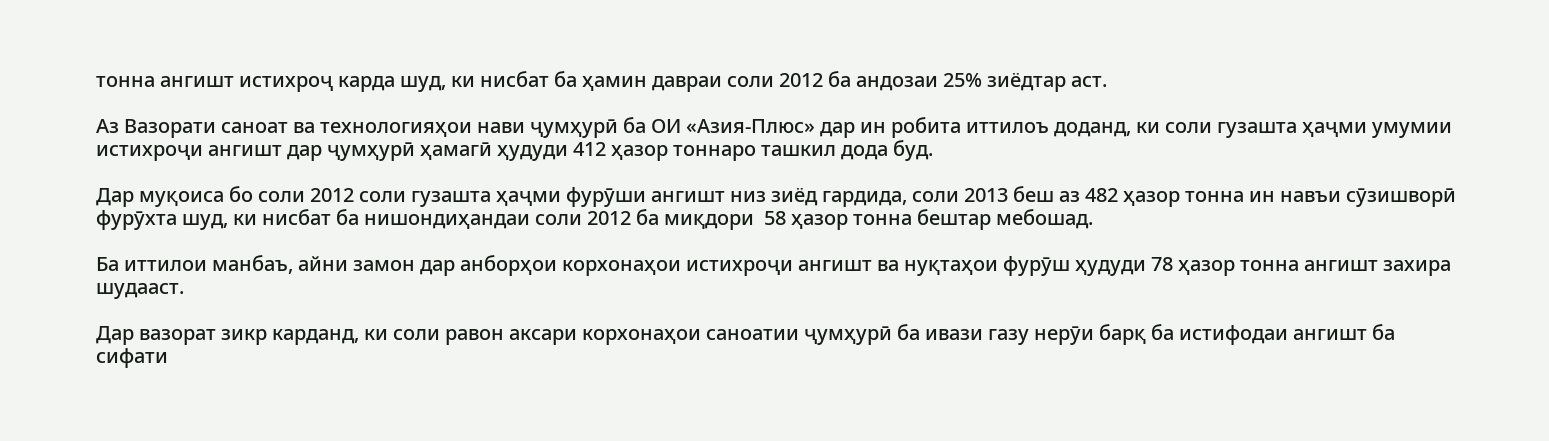тонна ангишт истихроҷ карда шуд, ки нисбат ба ҳамин давраи соли 2012 ба андозаи 25% зиёдтар аст.

Аз Вазорати саноат ва технологияҳои нави ҷумҳурӣ ба ОИ «Азия-Плюс» дар ин робита иттилоъ доданд, ки соли гузашта ҳаҷми умумии истихроҷи ангишт дар ҷумҳурӣ ҳамагӣ ҳудуди 412 ҳазор тоннаро ташкил дода буд.

Дар муқоиса бо соли 2012 соли гузашта ҳаҷми фурӯши ангишт низ зиёд гардида, соли 2013 беш аз 482 ҳазор тонна ин навъи сӯзишворӣ фурӯхта шуд, ки нисбат ба нишондиҳандаи соли 2012 ба миқдори  58 ҳазор тонна бештар мебошад.

Ба иттилои манбаъ, айни замон дар анборҳои корхонаҳои истихроҷи ангишт ва нуқтаҳои фурӯш ҳудуди 78 ҳазор тонна ангишт захира шудааст.

Дар вазорат зикр карданд, ки соли равон аксари корхонаҳои саноатии ҷумҳурӣ ба ивази газу нерӯи барқ ба истифодаи ангишт ба сифати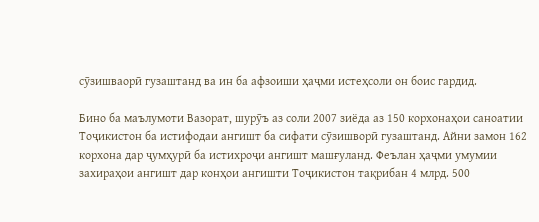сӯзишваорӣ гузаштанд ва ин ба афзоиши ҳаҷми истеҳсоли он боис гардид.

Бино ба маълумоти Вазорат, шурӯъ аз соли 2007 зиёда аз 150 корхонаҳои саноатии Тоҷикистон ба истифодаи ангишт ба сифати сӯзишворӣ гузаштанд. Айни замон 162 корхона дар ҷумҳурӣ ба истихроҷи ангишт машғуланд. Феълан ҳаҷми умумии захираҳои ангишт дар конҳои ангишти Тоҷикистон тақрибан 4 млрд. 500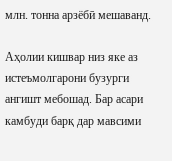млн. тонна арзёбӣ мешаванд.

Аҳолии кишвар низ яке аз истеъмолгарони бузурги ангишт мебошад. Бар асари камбуди барқ дар мавсими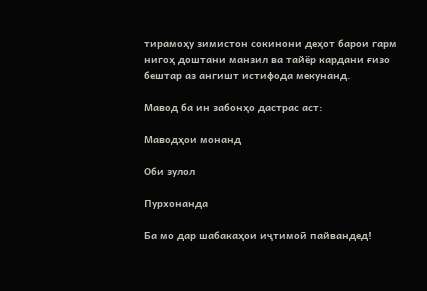тирамоҳу зимистон сокинони деҳот барои гарм нигоҳ доштани манзил ва тайёр кардани ғизо бештар аз ангишт истифода мекунанд.

Мавод ба ин забонҳо дастрас аст:

Маводҳои монанд

Оби зулол

Пурхонанда

Ба мо дар шабакаҳои иҷтимоӣ пайвандед!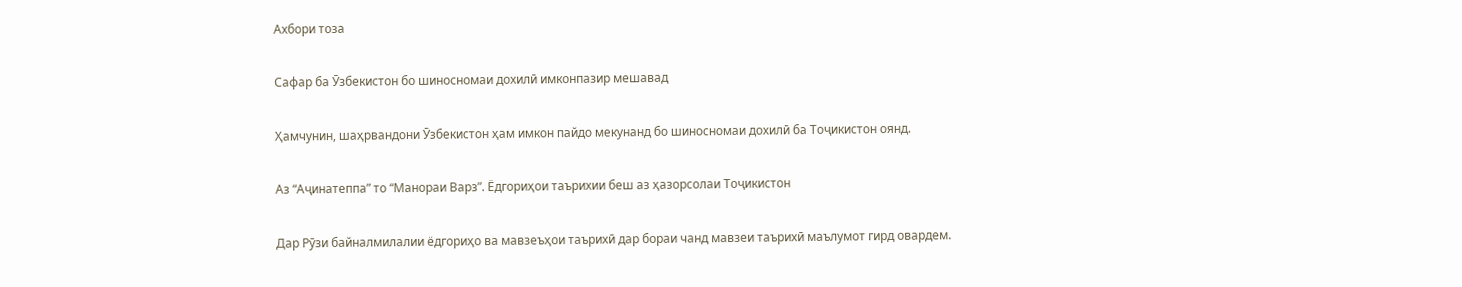Ахбори тоза

Сафар ба Ӯзбекистон бо шиносномаи дохилӣ имконпазир мешавад

Ҳамчунин, шаҳрвандони Ӯзбекистон ҳам имкон пайдо мекунанд бо шиносномаи дохилӣ ба Тоҷикистон оянд.

Аз “Аҷинатеппа” то “Манораи Варз”. Ёдгориҳои таърихии беш аз ҳазорсолаи Тоҷикистон

Дар Рӯзи байналмилалии ёдгориҳо ва мавзеъҳои таърихӣ дар бораи чанд мавзеи таърихӣ маълумот гирд овардем.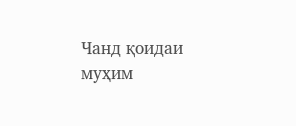Чанд қоидаи муҳим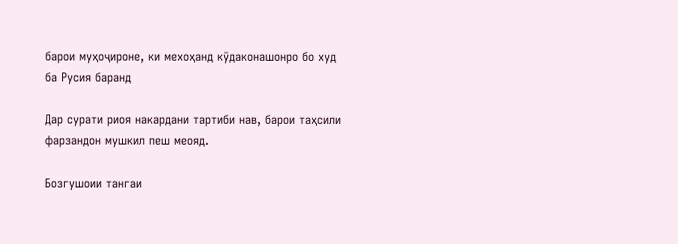барои муҳоҷироне, ки мехоҳанд кӯдаконашонро бо худ ба Русия баранд

Дар сурати риоя накардани тартиби нав, барои таҳсили фарзандон мушкил пеш меояд.

Бозгушоии тангаи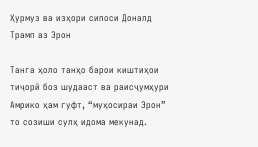Ҳурмуз ва изҳори сипоси Доналд Трамп аз Эрон

Танга ҳоло танҳо барои киштиҳои тиҷорӣ боз шудааст ва раисҷумҳури Амрико ҳам гуфт, “муҳосираи Эрон” то созиши сулҳ идома мекунад.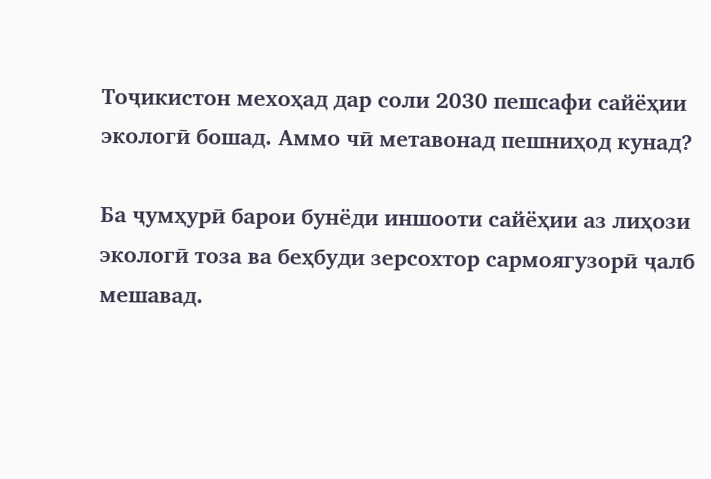Тоҷикистон мехоҳад дар соли 2030 пешсафи сайёҳии экологӣ бошад. Аммо чӣ метавонад пешниҳод кунад?

Ба ҷумҳурӣ барои бунёди иншооти сайёҳии аз лиҳози экологӣ тоза ва беҳбуди зерсохтор сармоягузорӣ ҷалб мешавад.